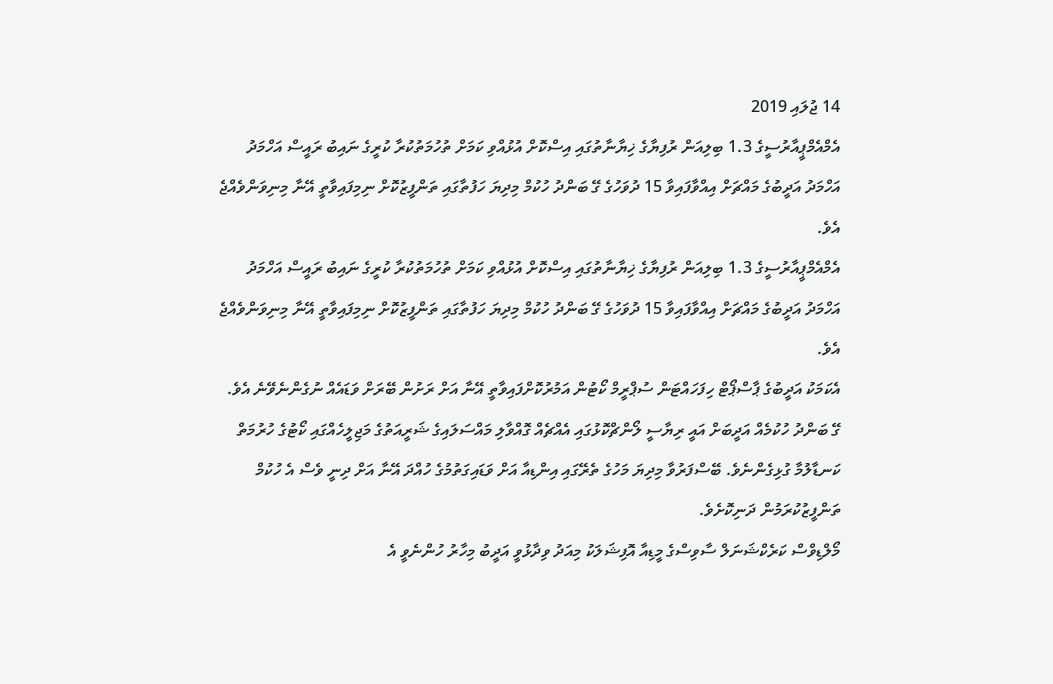14 ޖުލައި 2019
އެމްއެމްޕީއާރުސީގެ 1.3 ބިލިއަން ރުފިޔާގެ ޚިޔާނާތުގައި އިސްކޮށް އުޅުއްވި ކަމަށް ތުހުމަތުކުރާ ކުރީގެ ނައިބު ރައީސް އަހްމަދު އަހްމަދު އަދީބުގެ މައްޗަށް އިއްވާފައިވާ 15 ދުވަހުގެ ގޭ ބަންދު ހުކުމް މިދިޔަ ހަފުތާގައި ތަންފީޒުކޮށް ނިމިފައިވާތީ އޭނާ މިނިވަންވެއްޖެ އެވެ.
އެމްއެމްޕީއާރުސީގެ 1.3 ބިލިއަން ރުފިޔާގެ ޚިޔާނާތުގައި އިސްކޮށް އުޅުއްވި ކަމަށް ތުހުމަތުކުރާ ކުރީގެ ނައިބު ރައީސް އަހްމަދު އަހްމަދު އަދީބުގެ މައްޗަށް އިއްވާފައިވާ 15 ދުވަހުގެ ގޭ ބަންދު ހުކުމް މިދިޔަ ހަފުތާގައި ތަންފީޒުކޮށް ނިމިފައިވާތީ އޭނާ މިނިވަންވެއްޖެ އެވެ.
އެކަމަކު އަދީބުގެ ޕާސްޕޯޓް ހިފަހައްޓަން ސުޕްރީމް ކޯޓުން އަމުރުކޮށްފައިވާތީ އޭނާ އަށް ރަށުން ބޭރަށް ވަޑައެއް ނުގެންނެވޭނެ އެވެ.
ގޭ ބަންދު ހުކުމެއް އަދީބަށް އައީ ރިޔާސީ ލޯންޗްކޮޅުގައި އެއްޗެއް ގޮއްވާލި މައްސަލައިގެ ޝަރީއަތުގެ މަޖިލީހެއްގައި ކޯޓުގެ ހުރުމަތް ކަނޑާލުމާ ގުޅިގެންނެވެ. ބޭސްފަރުވާ މިދިޔަ މަހުގެ ތެރޭގައި އިންޑިއާ އަށް ވަޑައިގަތުމުގެ ހުއްދަ އޭނާ އަށް ދިނީ ވެސް އެ ހުކުމް ތަންފީޒުކުރަމުން ދަނިކޮށެވެ.
މޯލްޑިވްސް ކަރެކްޝަނަލް ސާވިސްގެ މީޑިއާ އޮފިޝަލަކު މިއަދު ވިދާޅުވީ އަދީބު މިހާރު ހުންނެވީ އެ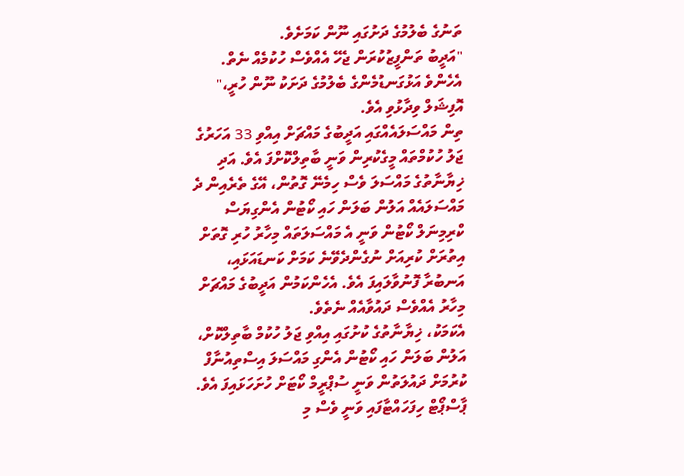ތަނުގެ ބެލުމުގެ ދަށުގައި ނޫން ކަމަށެވެ.
"އަދީބު ތަންފީޒުކުރަން ޖެހޭ އެއްވެސް ހުކުމެއް ނެތް. އެހެންވެ އަޅުގަނޑުމެންގެ ބެލުމުގެ ދަށަކު ނޫން ހުރީ،" އޮފިޝަލް ވިދާޅުވި އެވެ.
ތިން މައްސަލައެއްގައި އަދީބުގެ މައްޗަށް އިއްވި 33 އަހަރުގެ ޖަލު ހުކުމްތައް މީގެކުރިން ވަނީ ބާތިލްކޮށްފަ އެވެ. އަދި ޚިޔާނާތުގެ މައްސަލަ ވެސް ހިމެނޭ ގޮތުން، އޭގެ ތެރެއިން ދެ މައްސަލައެއް އަލުން ބަލަން ހައި ކޯޓުން އެންގިޔަސް ކްރިމިނަލް ކޯޓުން ވަނީ އެ މައްސަލަތައް މިހާރު ހުރި ގޮތަށް އިތުރަށް ކުރިއަށް ނުގެންދެވޭނެ ކަމަށް ކަނޑައަޅައި، އަނބުރާ ފޮނުވާލައިފަ އެވެ. އެހެންކަމުން އަދީބުގެ މައްޗަށް މިހާރު އެއްވެސް ދައުވާއެއް ނެތެވެ.
އެކަމަކު، ޚިޔާނާތުގެ ކުށުގައި އިއްވި ޖަލު ހުކުމް ބާތިލްކޮށް، އަލުން ބަލަން ހައި ކޯޓުން އެންގި މައްސަލަ އިސްތިއުނާފް ކުރުމަށް ދައުލަތުން ވަނީ ސުޕްރީމް ކޯޓަށް ހުށަހަޅައިފަ އެވެ. ޕާސްޕޯޓް ހިފަހައްޓާފައި ވަނީ ވެސް މި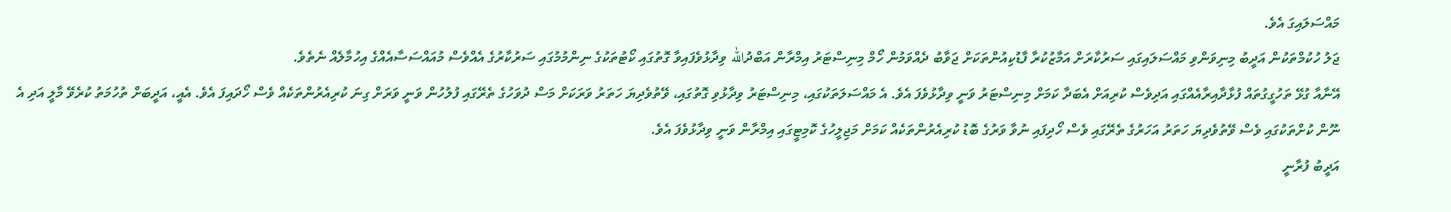މައްސަލައިގަ އެވެ.
ޖަލު ހުކުމްތަކުން އަދީބު މިނިވަންވި މައްސަލައިގައި ސަރުކާރަށް އަމާޒުކުރާ ފާޑުކިއުންތަކަށް ޖަވާބު ދެއްވަމުން ހޯމް މިނިސްޓަރު އިމްރާން އަބްދުالله ވިދާޅުވެފައިވާ ގޮތުގައި ކޯޓުތަކުގެ ނިންމުމުގައި ސަރުކާރުގެ އެއްވެސް މުއައްސަސާއެއްގެ އިހުމާލެއް ނެތެވެ.
އޭނާއާ ގުޅޭ ތަހުގީގުތައް ފުޅާދާއިރާއެއްގައި އަދިވެސް ކުރިއަށް އެބަދާ ކަމަށް މިނިސްޓަރު ވަނީ ވިދާޅުވެފަ އެވެ. އެ މައްސަލަތަކުގައި، މިނިސްޓަރު ވިދާޅުވި ގޮތުގައި، ވޭތުވެދިޔަ ހަތަރު ވަރަކަށް މަސް ދުވަހުގެ ތެރޭގައި ފުލުހުން ވަނީ ވަރަށް ގިނަ ކުރިއެރުންތަކެއް ވެސް ހޯދައިފަ އެވެ. އެއީ، އަދީބަށް ތުހުމަތު ކުރެވޭ މާލީ އަދި އެ ނޫން ކުށްތަކުގައި ވެސް ވޭތުވެދިޔަ ހަތަރު އަހަރުގެ ތެރޭގައި ވެސް ހޯދިފައި ނުވާ ވަރުގެ ބޮޑު ކުރިއެރުންތަކެއް ކަމަށް މަޖިލީހުގެ ކޮމިޓީގައި އިމްރާން ވަނީ ވިދާޅުވެފަ އެވެ.
އަދީބު ފުރާނީ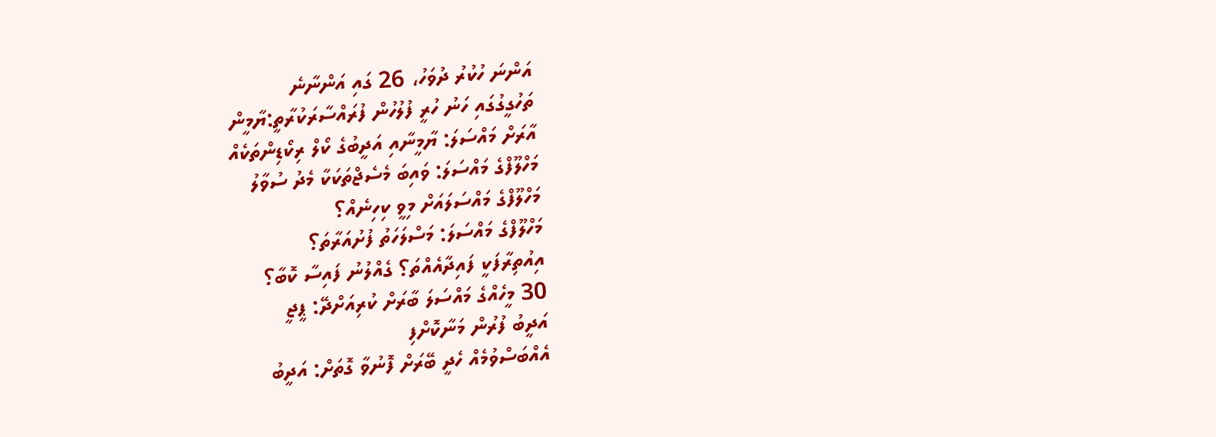އަންނަ ހުކުރު ދުވަހު، 26 ގައި އަންނާނެ
ތަހުގީގުގައި ހަނު ހުރީ ފުލުހުން ފުރައްސާރަކުރާތީ:ޔާމީން
އާރަށް މައްސަލަ: ޔާމީނާއި އަދީބުގެ ކޯލް ރިކޯޑިންތަކެއް
މަހްލޫފްގެ މައްސަލަ: ވައިބަ މެސެޖްތަކަކާ މެދު ސުވާލު
މަހްލޫފްގެ މައްސަލައަށް މިވީ ކިހިނެއް؟
މަހްލޫފްގެ މައްސަލަ: މަސްލަހަތު ފުށުއަރާތަ؟
އިއުތިރާފަކީ ފައިދާއެއްތަ؟ ގެއްލުނު ފައިސާ ކޮބާ؟
30 މީހެއްގެ މައްސަލަ ބާރަށް ކުރިއަށްދޭ: ޕީޖީ
އަދީބު ފުރުން މަނާކޮށްފި
އެއްބަސްވުމެއް ހެދީ ބޭރަށް ފޮނުވާ ގޮތަށް: އަދީބު